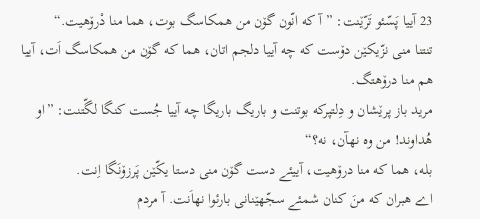23 آییا پَسّئو تَرّێنت: ”آ که انّون گۆن من همکاسگ بوت، هما منا دْرۆهیت.“
تنتنا منی نزّیکێن دۆست که چه آییا دلجم اتان، هما که گۆن من همکاسگ اَت، آییا هم منا درۆهتگ.
مرید باز پرێشان و دِلتپرکه بوتنت و باریگ باریگا چه آییا جُست کنگا لگّتنت: ”او هُداوند! من وه نهآن، نه؟“
بله، هما که منا درۆهیت، آییئے دست گۆن منی دستا یکّێن پَرزۆنَگا اِنت.
اے هبران که منَ کنان شمئے سجّهێنانی بارئوا نهاَنت. آ مردم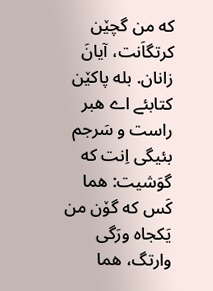که من گچێن کرتگاَنت، آیانَ زانان. بله پاکێن کتابئے اے هبر راست و سَرجم بئیگی اِنت که گوَشیت: هما کَس که گۆن من یَکجاه ورَگی وارتگ، هما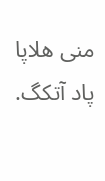منی هلاپا پاد آتکگ.